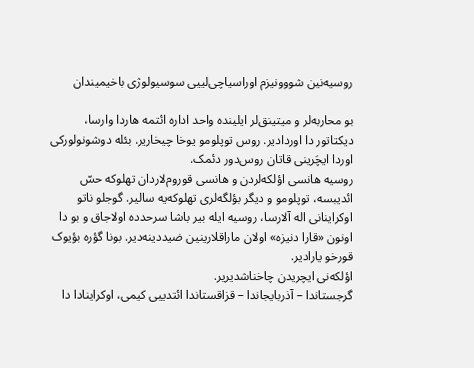روسیه‌نین شووونیزم اوراسیاچی‌لییی سوسیولوژی باخیمیندان

بو محاربه‌لر و میتینق‌لر ایلینده واحد اداره ائتمه هاردا وارسا، دیکتاتور دا اوردادیر. روس توپلومو یوخا چیخاریر. بئله دوشونولورکی اوردا ایچَرینی قاتان روس‌دور دئمک.
روسیه هانسی اؤلکه‌لردن و هانسی قوروم‌لاردان تهلوکه حسّ ائدیبسه، توپلومو و دیگر بؤلگه‌لری تهلوکه‌یه سالیر. گوجلو ناتو اوکراینانی اله آلارسا، روسیه ایله بیر باشا سرحدده اولاجاق و بو دا اونون «قارا دنیزه» اولان ماراقلارینین ضیددینه‌دیر. بونا گؤره بؤیوک قورخو یارادیر.
اؤلکه‌نی ایچریدن چاخناشدیریر.
گرجستاندا – آذربایجاندا – قزاقستاندا ائتدییی کیمی، اوکراینا‌دا‌ دا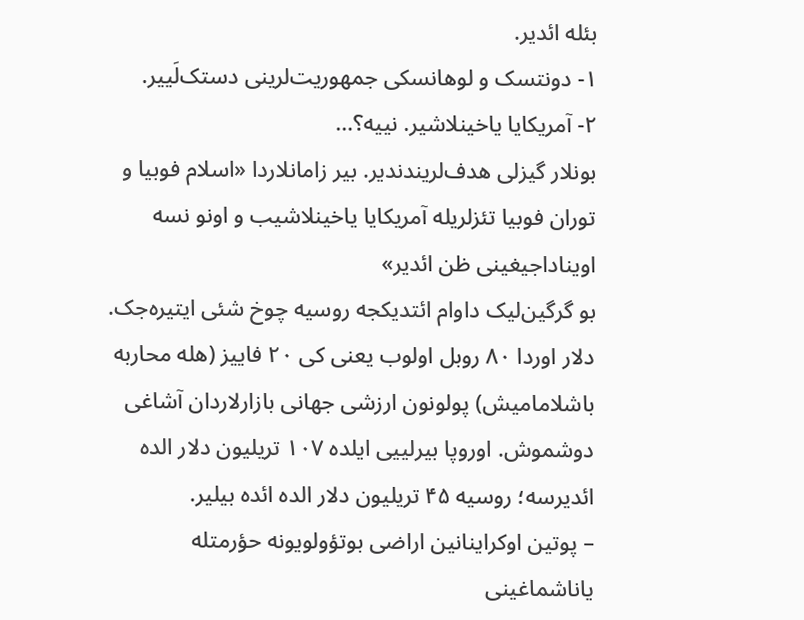بئله ائدیر.
۱- دونتسک و لوهانسکی جمهوریت‌لرینی دستک‌لَییر.
۲- آمریکایا یاخینلاشیر. نییه؟…
بونلار گیزلی هدف‌لریندندیر. بیر زامانلاردا «اسلام فوبیا و توران فوبیا تئزلریله آمریکایا یاخینلاشیب و اونو نسه اویناداجیغینی ظن ائدیر»
بو گرگین‌لیک داوام ائتدیکجه روسیه چوخ شئی ایتیره‌جک. دلار اوردا ۸۰ روبل اولوب یعنی کی ۲۰ فاییز (هله محاربه باشلامامیش) پولونون ارزشی جهانی بازارلاردان آشاغی دوشموش. اوروپا بیرلییی ایلده ۱۰۷ تریلیون دلار الده ائدیرسه؛ روسیه ۴۵ تریلیون دلار الده ائده بیلیر.
– پوتین اوکراینانین اراضی بوتؤولویونه حؤرمتله یاناشماغینی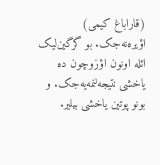(قاراباغ کیمی) اؤیره‌نه‌جک. بو گرگین‌لیک ائله اونون اؤزوچون‌ ده یاخشی نتیجه‌لنمه‌یه‌جک. و بونو پوتین یاخشی بیلیر.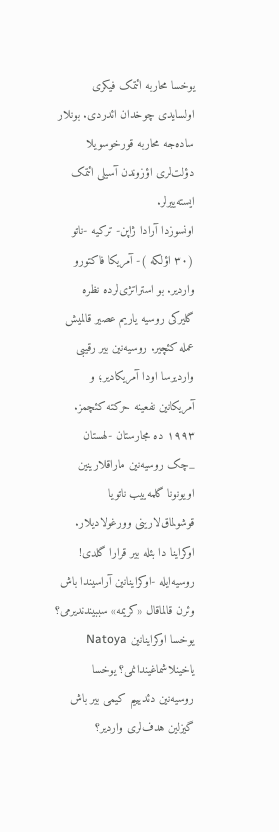یوخسا محاربه ائتمک فیکری اولسایدی چوخدان ائدردی. بونلار ساده‌جه محاربه قورخوسویلا دؤلت‌لری اؤزوندن آسیلی ائتمک ایسته‌ییرلر.
اونسوزدا آرادا ژاپن- ترکیه -ناتو (۳۰ اؤلکه )- آمریکا فاکتورو واردیر. بو استراتژی‌لرده نظره گلیرکی روسیه یاریم عصیر قالمیش عمله کئچیر. روسیه‌نین بیر رقیبی واردیرسا اودا آمریکادیر؛ و آمریکانین نفعینه حرکته کئچمز. ۱۹۹۳ ده مجارستان -لهستان _چک روسیه‌نین ماراقلارینین اویونونا گلمه‌ییب ناتویا قوشولماق‌لارینی وورغولادیلار. اوکراینا دا بئله بیر قرارا گلدی!
روسیه‌ایله -اوکراینانین آراسیندا باش وئرن قالماقال «کریمه» سببیندندیرمی؟ یوخسا اوکراینانین Natoya یاخینلاشماغیندانمی؟ یوخسا روسیه‌نین دئدیییم کیمی بیر باش گیزلین هدف‌لری واردیر؟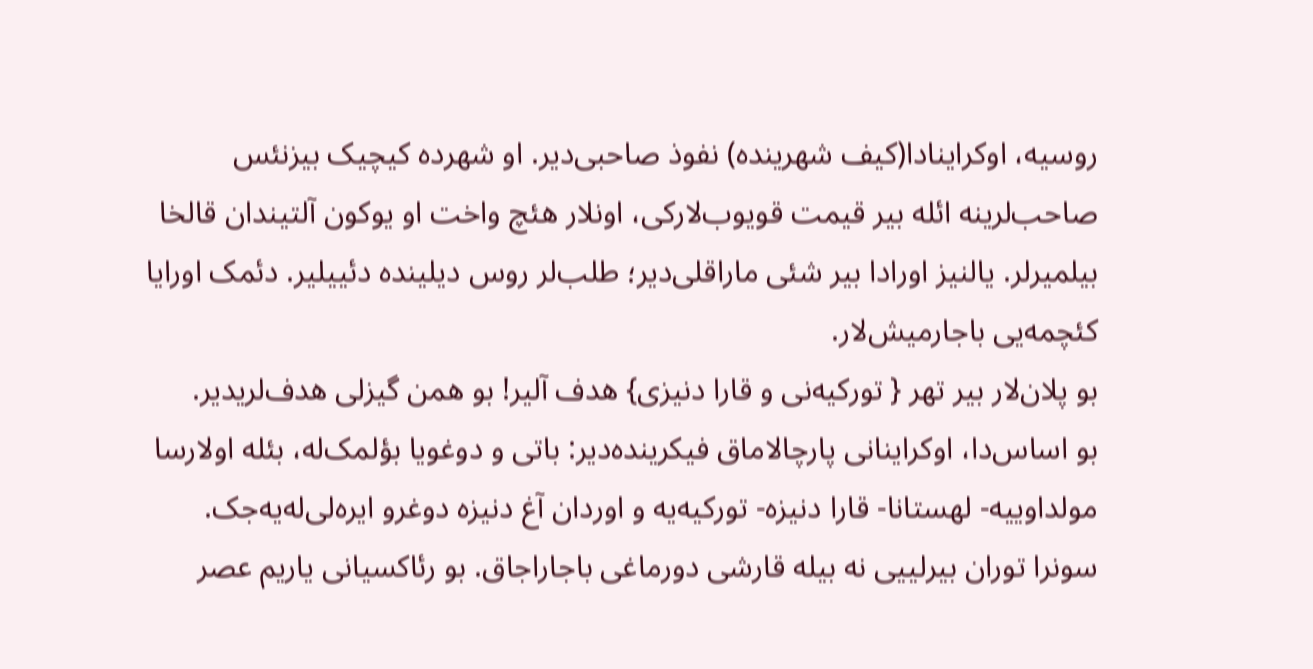روسیه، اوکراینادا(کیف شهرینده) نفوذ صاحبی‌دیر. او شهرده کیچیک بیزنئس صاحب‌لرینه ائله بیر قیمت قویوب‌لارکی، اونلار هئچ واخت او یوکون آلتیندان قالخا بیلمیرلر. یالنیز اورادا بیر شئی ماراقلی‌دیر؛ طلب‌لر روس دیلینده دئییلیر‌. دئمک اورایا کئچمه‌یی باجارمیش‌لار.
بو پلان‌لار بیر تهر { تورکیه‌نی و قارا دنیزی} هدف آلیر! بو همن گیزلی هدف‌لریدیر.
بو اساس‌دا‌، اوکراینانی پارچالاماق فیکرینده‌دیر: باتی و دوغویا بؤلمک‌له، بئله اولارسا مولداوییه- لهستانا- قارا دنیزه- تورکیه‌یه و اوردان آغ دنیزه دوغرو ایره‌لی‌له‌یه‌جک. سونرا توران بیرلییی نه بیله قارشی دورماغی باجاراجاق. بو رئاکسیانی یاریم عصر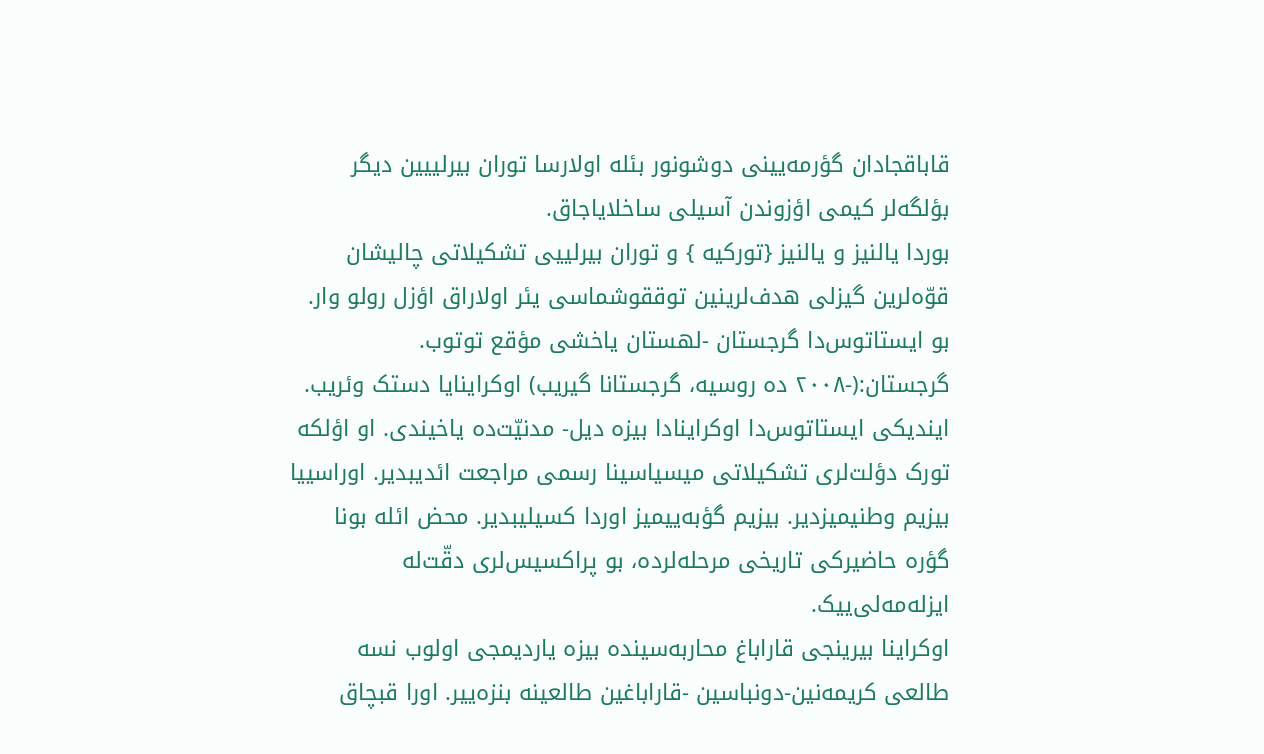قاباقجادان گؤرمه‌یینی دوشونور بئله اولارسا توران بیرلییین دیگر بؤلگه‌لر کیمی اؤزوندن آسیلی ساخلایاجاق.
بوردا یالنیز و یالنیز {تورکیه } و توران بیرلییی تشکیلاتی چالیشان قوّه‌لرین گیزلی هدف‌لرینین توققوشماسی یئر اولاراق اؤ‌زل رولو وار.
بو ایستاتوس‌دا گرجستان -لهستان یاخشی مؤقع توتوب. گرجستان:(-۲۰۰۸ ده روسیه، گرجستانا گیریب) اوکراینایا دستک وئریب. ایندیکی ایستاتوس‌دا اوکراینا‌دا بیزه دیل- مدنیّت‌ده یاخیندی. او اؤلکه تورک دؤلت‌لری تشکیلاتی میسیاسینا رسمی مراجعت ائدیبدیر. اوراسییا بیزیم وطنیمیزدیر. بیزیم گؤبه‌‌ییمیز اوردا کسیلیبدیر. محض ائله بونا گؤره حاضیرکی تاریخی مرحله‌لرده، بو پراکسیس‌لری دقّت‌له ایزله‌مه‌لی‌ییک.
اوکراینا بیرینجی قاراباغ محاربه‌سینده بیزه یاردیمجی اولوب نسه طالعی کریمه‌نین-دونباسین -قاراباغین طالعینه بنزه‌ییر. اورا قبچاق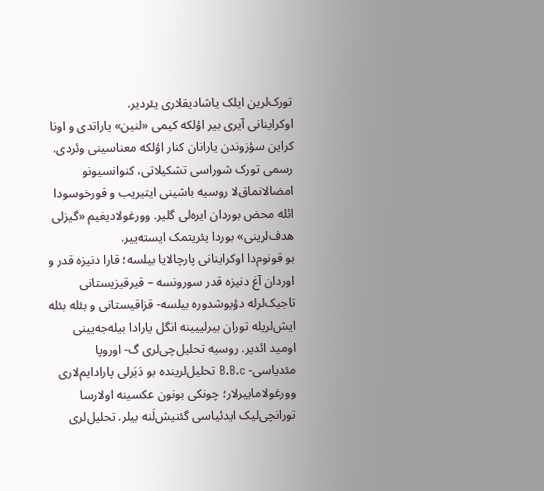تورک‌لرین ایلک یاشادیقلاری یئردیر.
اوکراینانی آیری بیر اؤلکه کیمی «لنین» یاراتدی و اونا کراین سؤزوندن یارانان کنار اؤلکه معناسینی وئردی.
رسمی تورک شوراسی تشکیلاتی، کنوانسیونو امضالانماق‌لا روسیه باشینی ایتیریب و قورخوسودا ائله محض بوردان ایره‌لی گلیر. وورغولادیغیم «گیزلی هدف‌لرینی» بوردا یئریتمک ایسته‌ییر.
بو قونوم‌دا اوکراینانی پارچالایا بیلسه؛ قارا دنیزه قدر و اوردان آغ دنیزه قدر سورونسه – قیرقیزیستانی تاجیک‌لرله دؤیوشدوره بیلسه- قزاقیستانی و بئله بئله ایش‌لریله توران بیرلییینه انگل یارادا بیله‌جه‌یینی اومید ائدیر. روسیه تحلیل‌چی‌لری گ- اوروپا مئدیاسی- B.B.c تحلیل‌لرینده بو دَیَرلی پارادایم‌لاری وورغولاماییرلار؛ چونکی بونون عکسینه اولارسا تورانچی‌لیک ایدئیاسی گئنیش‌لَنه بیلر. تحلیل‌لری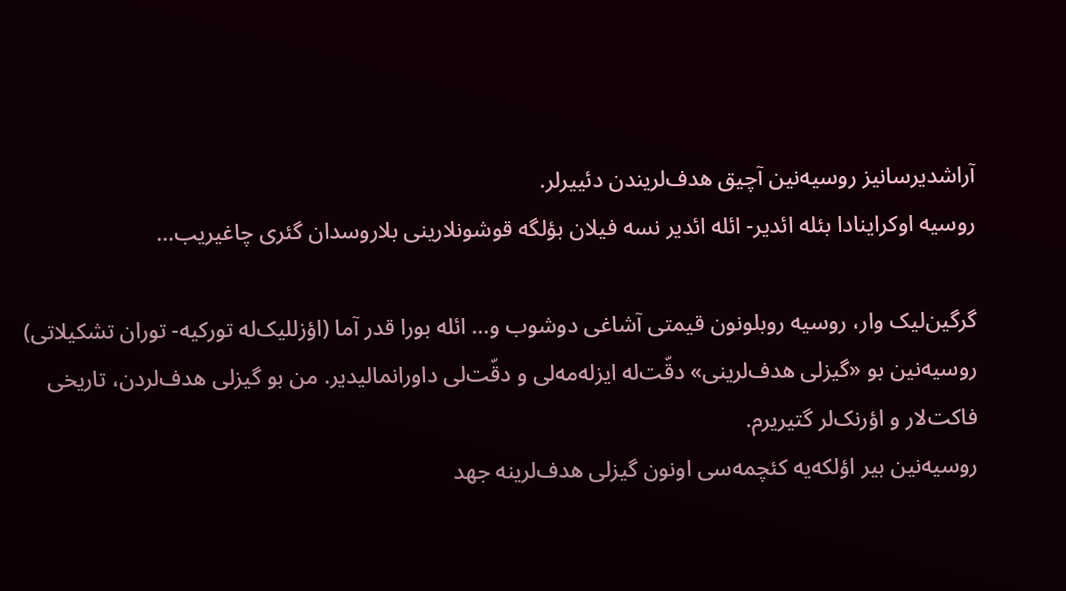آراشدیرسانیز روسیه‌نین آچیق هدف‌لریندن دئییرلر.
روسیه اوکراینادا بئله ائدیر- ائله ائدیر نسه فیلان بؤلگه قوشونلارینی بلاروسدان گئری چاغیریب…

گرگین‌لیک وار، روسیه روبلونون قیمتی آشاغی دوشوب و… ائله بورا قدر آما (اؤز‌للیک‌له تورکیه- توران تشکیلاتی) روسیه‌نین بو «گیزلی هدف‌لرینی» دقّت‌له ایزله‌مه‌لی و دقّت‌لی داورانمالیدیر. من بو گیزلی هدف‌لردن، تاریخی فاکت‌لار و اؤرنک‌لر گتیریرم.
روسیه‌نین بیر اؤلکه‌یه کئچمه‌سی اونون گیزلی هدف‌لرینه جهد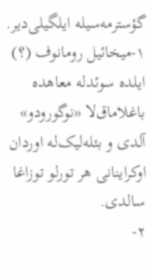گؤسترمه‌سیله ایلگیلی‌دیر.
۱-میخائیل رومانوف (؟) ایلده سوئد‌له معاهده باغلاماق‌لا «نوگورودو» آلدی و بئله‌لیک‌له اوردان اوکراینانی هر تورلو توزاغا سالدی.
۲-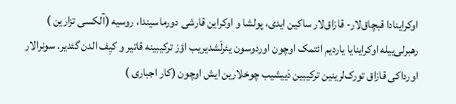اوکراینادا قبچاق‌لار- قازاق‌لار ساکین ایدی، پولشا و اوکراین قارشی دورماسیندا، روسیه (آلکسی تزارین ) رهبرلی‌ییله اوکراینایا یاردیم ائتمک اوچون اوردوسون یئرلَشدیریب اؤز ترکیبینه قاتیر و کیِف الدن گئدیر. سونرالار اورداکی قازاق تورک‌لرینین ترکیبین دَییشیب چوخلارین ایش اوچون (کار اجباری )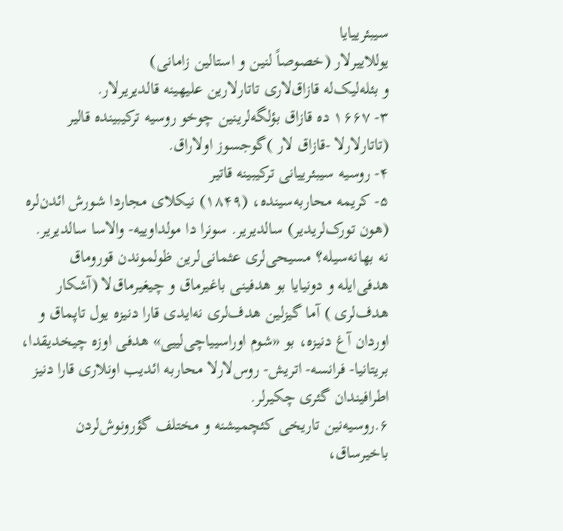سیبئرییایا
یوللاییرلار (خصوصاً لنین و استالین زامانی)
و بئله‌لیک‌له قازاق‌لاری تاتارلارین علیهینه قالدیریرلار.
۳- ۱۶۶۷ ده قازاق بؤلگه‌لرینین چوخو روسیه ترکیبینده قالیر (تاتارلارلا -قازاق لار )گوجسوز اولاراق.
۴- روسیه سیبئرییانی ترکیبینه قاتیر
۵- کریمه محاربه‌سینده، (۱۸۴۹) نیکلای مجاردا شورش ائدن‌لره (هون تورک‌لریدیر) سالدیریر. سونرا دا مولداوییه- والاسا سالدیریر.
نه بهانه‌سیله؟ مسیحی‌لری عثمانی‌لرین ظولموندن قوروماق هدفی‌ایله و دونیایا بو هدفینی باغیرماق و چیغیرماق‌لا‌ (آشکار هدف‌لری ) آما گیزلین هدف‌لری نه‌ایدی قارا دنیزه یول تاپماق و اوردان آغ دنیزه، بو «شوم اوراسییاچی‌لییی» هدفی اوزه چیخدیقدا، بریتانیا- فرانسه- اتریش- روس‌لارلا محاربه ائدیب اونلاری قارا دنیز اطرافیندان گئری چکیرلر.
۶.روسیه‌نین تاریخی کئچمیشنه و مختلف گؤرونوش‌لردن باخیرساق،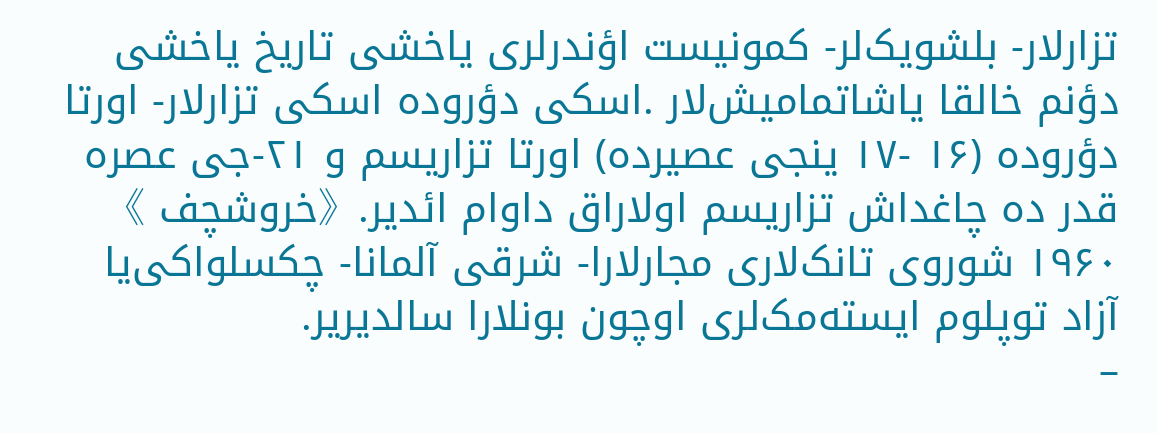تزارلار- بلشویک‌لر- کمونیست اؤندرلری یاخشی تاریخ یاخشی دؤنم خالقا یاشاتمامیش‌لار .اسکی دؤروده اسکی تزارلار- اورتا دؤروده (۱۶ -۱۷ ینجی عصیرده) اورتا تزاریسم و ۲۱-جی عصره قدر ده چاغداش تزاریسم اولاراق داوام ائدیر.《خروشچف 》۱۹۶۰ شوروی تانک‌لاری مجارلارا- شرقی آلمانا- چکسلواکی‌یا آزاد توپلوم ایسته‌مک‌لری اوچون بونلارا سالدیریر.
–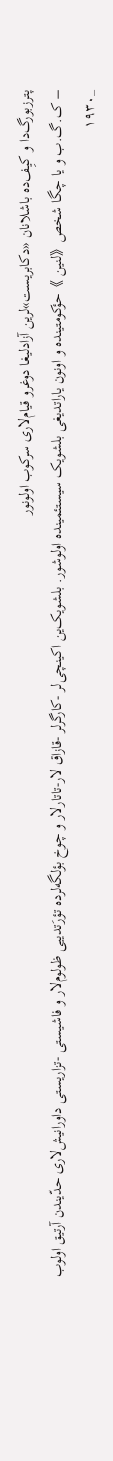پترزبورگ‌دا و کیِف‌ده باشلانان «دکابریست‌»لرین آزادلیغا دوغرو قیام‌لاری سرکوب اولونور
– ک.گ.ب و یا چگا شخص《لنین 》حؤکومتینده و اونون یاراتدیغی بلشویک سیستئمینده اولوشور. بلشویک‌ین اکینچی‌لر -کارگرلر -قازاق لار-تاتارلار و چوخ بؤلگه‌لرده تؤرَتدییی ظولوم‌لار و فاشیستی -تزاریستی داورانیش‌لاری حدّیندن آرتیق اولوب
_۱۹۳۰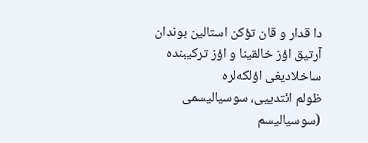دا قدار و قان تؤکن استالین بوندان آرتیق اؤز خالقینا و اؤز ترکیبنده ساخلادیغی اؤلکه‌لره
ظولم ائتدییی، سوسیالیسمی (سوسیالیسم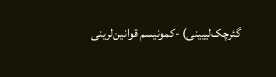گئرچک‌لییینی) -کمونیسم قوانین‌لرینی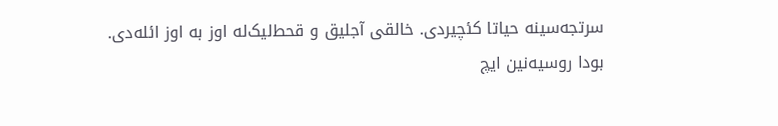سرتجه‌سینه حیاتا کئچیردی. خالقی آجلیق و قحط‌لیک‌له اوز به اوز ائله‌دی.
بودا روسیه‌نین ایچ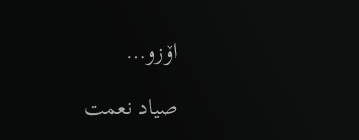اۆزو…

صیاد نعمت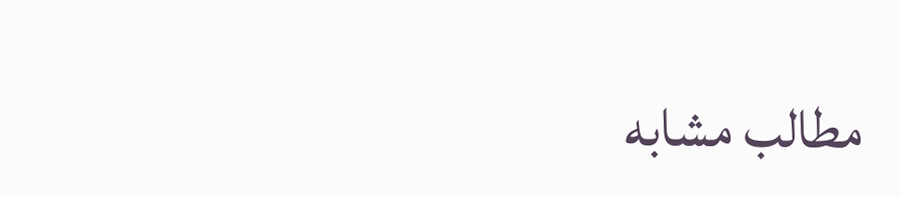مطالب مشابه